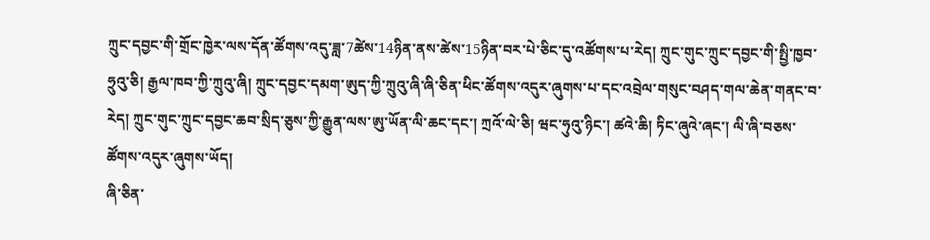ཀྲུང་དབྱང་གི་གྲོང་ཁྱེར་ལས་དོན་ཚོགས་འདུ་ཟླ་7ཚེས་14ཉིན་ནས་ཚེས་15ཉིན་བར་པེ་ཅིང་དུ་འཚོགས་པ་རེད། ཀྲུང་གུང་ཀྲུང་དབྱང་གི་སྤྱི་ཁྱབ་ཧྲུའུ་ཅི། རྒྱལ་ཁབ་ཀྱི་ཀྲུའུ་ཞི། ཀྲུང་དབྱང་དམག་ཨུད་ཀྱི་ཀྲུའུ་ཞི་ཞི་ཅིན་ཕིང་ཚོགས་འདུར་ཞུགས་པ་དང་འབྲེལ་གསུང་བཤད་གལ་ཆེན་གནང་བ་རེད། ཀྲུང་གུང་ཀྲུང་དབྱང་ཆབ་སྲིད་ཅུས་ཀྱི་རྒྱུན་ལས་ཨུ་ཡོན་ལི་ཆང་དང་། ཀྲའོ་ལེ་ཅི། ཝང་ཧུའུ་ཉིང་། ཚའེ་ཆི། ཏིང་ཞུའེ་ཞང་། ལི་ཞི་བཅས་ཚོགས་འདུར་ཞུགས་ཡོད།
ཞི་ཅིན་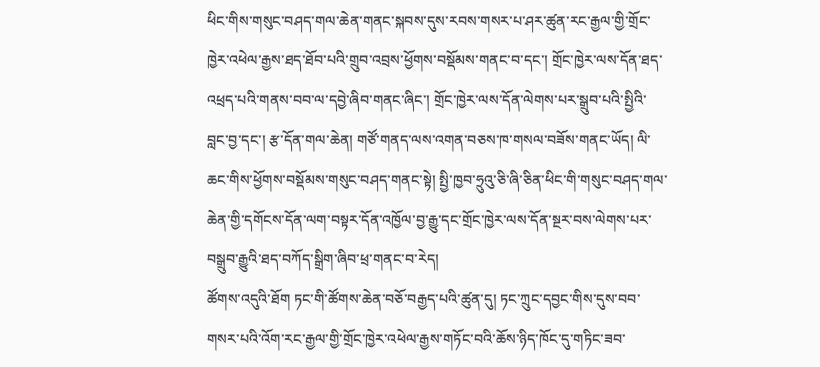ཕིང་གིས་གསུང་བཤད་གལ་ཆེན་གནང་སྐབས་དུས་རབས་གསར་པ་ཤར་ཚུན་རང་རྒྱལ་གྱི་གྲོང་ཁྱེར་འཕེལ་རྒྱས་ཐད་ཐོབ་པའི་གྲུབ་འབྲས་ཕྱོགས་བསྡོམས་གནང་བ་དང་། གྲོང་ཁྱེར་ལས་དོན་ཐད་འཕྲད་པའི་གནས་བབ་ལ་དབྱེ་ཞིབ་གནང་ཞིང་། གྲོང་ཁྱེར་ལས་དོན་ལེགས་པར་སྒྲུབ་པའི་སྤྱིའི་བླང་བྱ་དང་། རྩ་དོན་གལ་ཆེན། གཙོ་གནད་ལས་འགན་བཅས་ཁ་གསལ་བཟོས་གནང་ཡོད། ལི་ཆང་གིས་ཕྱོགས་བསྡོམས་གསུང་བཤད་གནང་སྟེ། སྤྱི་ཁྱབ་ཧྲུའུ་ཅི་ཞི་ཅིན་ཕིང་གི་གསུང་བཤད་གལ་ཆེན་གྱི་དགོངས་དོན་ལག་བསྟར་དོན་འཁྱོལ་བྱ་རྒྱུ་དང་གྲོང་ཁྱེར་ལས་དོན་སྔར་བས་ལེགས་པར་བསྒྲུབ་རྒྱུའི་ཐད་བཀོད་སྒྲིག་ཞིབ་ཕྲ་གནང་བ་རེད།
ཚོགས་འདུའི་ཐོག ཏང་གི་ཚོགས་ཆེན་བཅོ་བརྒྱད་པའི་ཚུན་དུ། ཏང་ཀྲུང་དབྱང་གིས་དུས་བབ་གསར་པའི་འོག་རང་རྒྱལ་གྱི་གྲོང་ཁྱེར་འཕེལ་རྒྱས་གཏོང་བའི་ཆོས་ཉིད་ཁོང་དུ་གཏིང་ཟབ་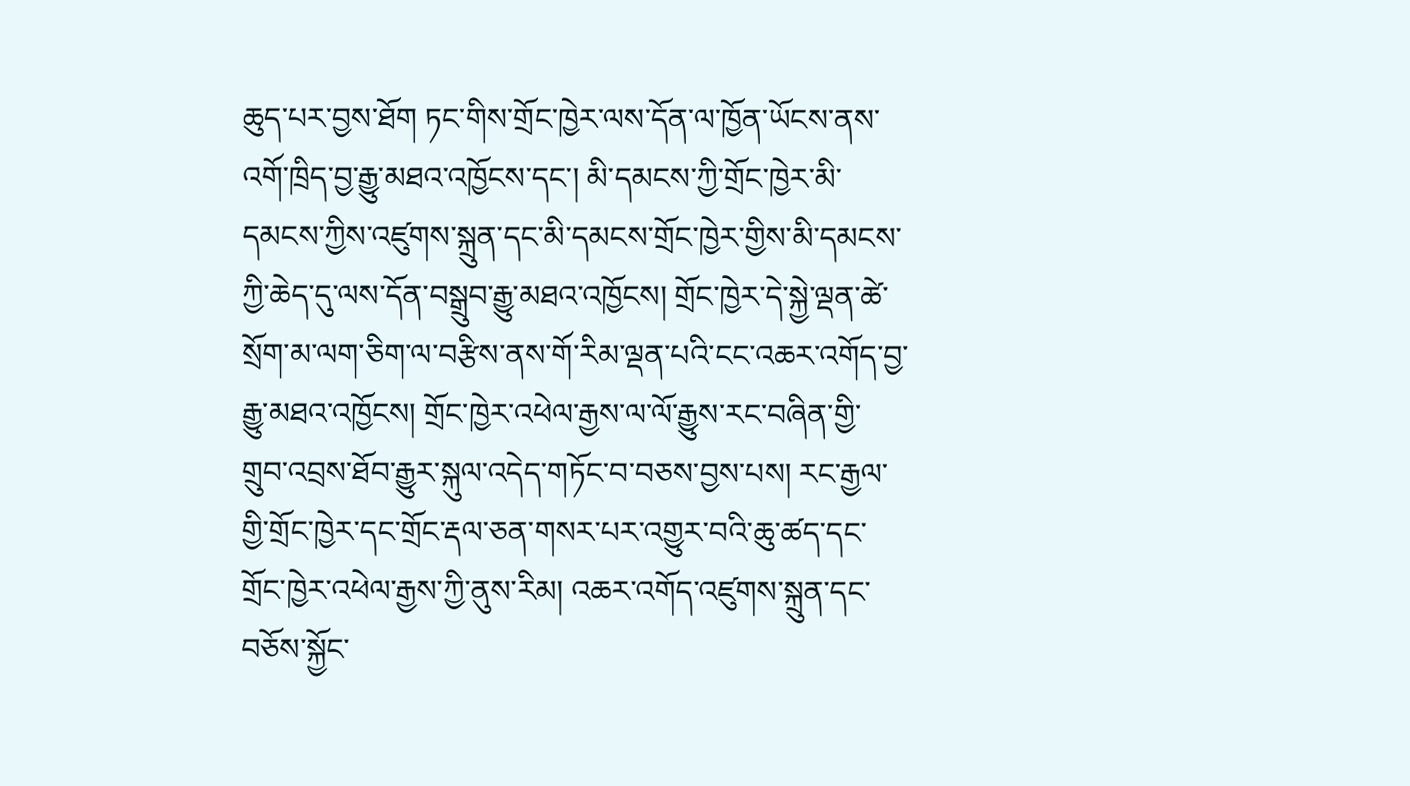ཆུད་པར་བྱས་ཐོག ཏང་གིས་གྲོང་ཁྱེར་ལས་དོན་ལ་ཁྱོན་ཡོངས་ནས་འགོ་ཁྲིད་བྱ་རྒྱུ་མཐའ་འཁྱོངས་དང་། མི་དམངས་ཀྱི་གྲོང་ཁྱེར་མི་དམངས་ཀྱིས་འཛུགས་སྐྲུན་དང་མི་དམངས་གྲོང་ཁྱེར་གྱིས་མི་དམངས་ཀྱི་ཆེད་དུ་ལས་དོན་བསྒྲུབ་རྒྱུ་མཐའ་འཁྱོངས། གྲོང་ཁྱེར་དེ་སྐྱེ་ལྡན་ཚེ་སྲོག་མ་ལག་ཅིག་ལ་བརྩིས་ནས་གོ་རིམ་ལྡན་པའི་ངང་འཆར་འགོད་བྱ་རྒྱུ་མཐའ་འཁྱོངས། གྲོང་ཁྱེར་འཕེལ་རྒྱས་ལ་ལོ་རྒྱུས་རང་བཞིན་གྱི་གྲུབ་འབྲས་ཐོབ་རྒྱུར་སྐུལ་འདེད་གཏོང་བ་བཅས་བྱས་པས། རང་རྒྱལ་གྱི་གྲོང་ཁྱེར་དང་གྲོང་རྡལ་ཅན་གསར་པར་འགྱུར་བའི་ཆུ་ཚད་དང་གྲོང་ཁྱེར་འཕེལ་རྒྱས་ཀྱི་ནུས་རིམ། འཆར་འགོད་འཛུགས་སྐྲུན་དང་བཅོས་སྐྱོང་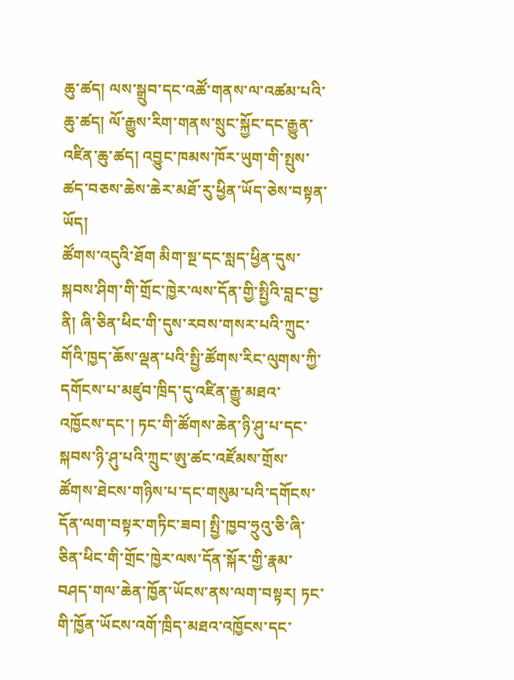ཆུ་ཚད། ལས་སྒྲུབ་དང་འཚོ་གནས་ལ་འཚམ་པའི་ཆུ་ཚད། ལོ་རྒྱུས་རིག་གནས་སྲུང་སྐྱོང་དང་རྒྱུན་འཛིན་ཆུ་ཚད། འབྱུང་ཁམས་ཁོར་ཡུག་གི་སྤུས་ཚད་བཅས་ཆེས་ཆེར་མཐོ་རུ་ཕྱིན་ཡོད་ཅེས་བསྟན་ཡོད།
ཚོགས་འདུའི་ཐོག མིག་སྔ་དང་སླད་ཕྱིན་དུས་སྐབས་ཤིག་གི་གྲོང་ཁྱེར་ལས་དོན་གྱི་སྤྱིའི་བླང་བྱ་ནི། ཞི་ཅིན་ཕིང་གི་དུས་རབས་གསར་པའི་ཀྲུང་གོའི་ཁྱད་ཆོས་ལྡན་པའི་སྤྱི་ཚོགས་རིང་ལུགས་ཀྱི་དགོངས་པ་མཛུབ་ཁྲིད་དུ་འཛིན་རྒྱུ་མཐའ་འཁྱོངས་དང་། ཏང་གི་ཚོགས་ཆེན་ཉི་ཤུ་པ་དང་སྐབས་ཉི་ཤུ་པའི་ཀྲུང་ཨུ་ཚང་འཛོམས་གྲོས་ཚོགས་ཐེངས་གཉིས་པ་དང་གསུམ་པའི་དགོངས་དོན་ལག་བསྟར་གཏིང་ཟབ། སྤྱི་ཁྱབ་ཧྲུའུ་ཅི་ཞི་ཅིན་ཕིང་གི་གྲོང་ཁྱེར་ལས་དོན་སྐོར་གྱི་རྣམ་བཤད་གལ་ཆེན་ཁྱོན་ཡོངས་ནས་ལག་བསྟར། ཏང་གི་ཁྱོན་ཡོངས་འགོ་ཁྲིད་མཐའ་འཁྱོངས་དང་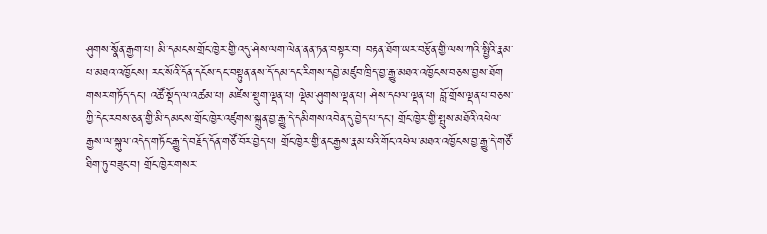ཤུགས་སྣོན་རྒྱག་པ། མི་དམངས་གྲོང་ཁྱེར་གྱི་འདུ་ཤེས་ལག་ལེན་ནན་ཏན་བསྟར་བ། བརྟན་ཐོག་ཡར་བརྩོན་གྱི་ལས་ཀའི་སྤྱིའི་རྣམ་པ་མཐའ་འཁྱོངས། རང་སོའི་དོན་དངོས་དང་བསྟུན་ནས་དོ་དམ་དང་རིགས་དབྱེ་མཛུབ་ཁྲིད་བྱ་རྒྱུ་མཐའ་འཁྱོངས་བཅས་བྱས་ཐོག གསར་གཏོད་དང་། འཚོ་སྡོད་ལ་འཚམ་པ། མཛེས་སྡུག་ལྡན་པ། ལྡེམ་ཤུགས་ལྡན་པ། ཤེས་དཔལ་ལྡན་པ། བློ་གྲོས་ལྡན་པ་བཅས་ཀྱི་དེང་རབས་ཅན་གྱི་མི་དམངས་གྲོང་ཁྱེར་འཛུགས་སྐྲུན་བྱ་རྒྱུ་དེ་དམིགས་འབེན་དུ་བྱེད་པ་དང་། གྲོང་ཁྱེར་གྱི་སྤུས་མཐོའི་འཕེལ་རྒྱས་ལ་སྐུལ་འདེད་གཏོང་རྒྱུ་དེ་བརྗོད་དོན་གཙོ་བོར་བྱེད་པ། གྲོང་ཁྱེར་གྱི་ནང་རྒྱས་རྣམ་པའི་གོང་འཕེལ་མཐའ་འཁྱོངས་བྱ་རྒྱུ་དེ་གཙོ་ཐིག་ཏུ་བཟུང་བ། གྲོང་ཁྱེར་གསར་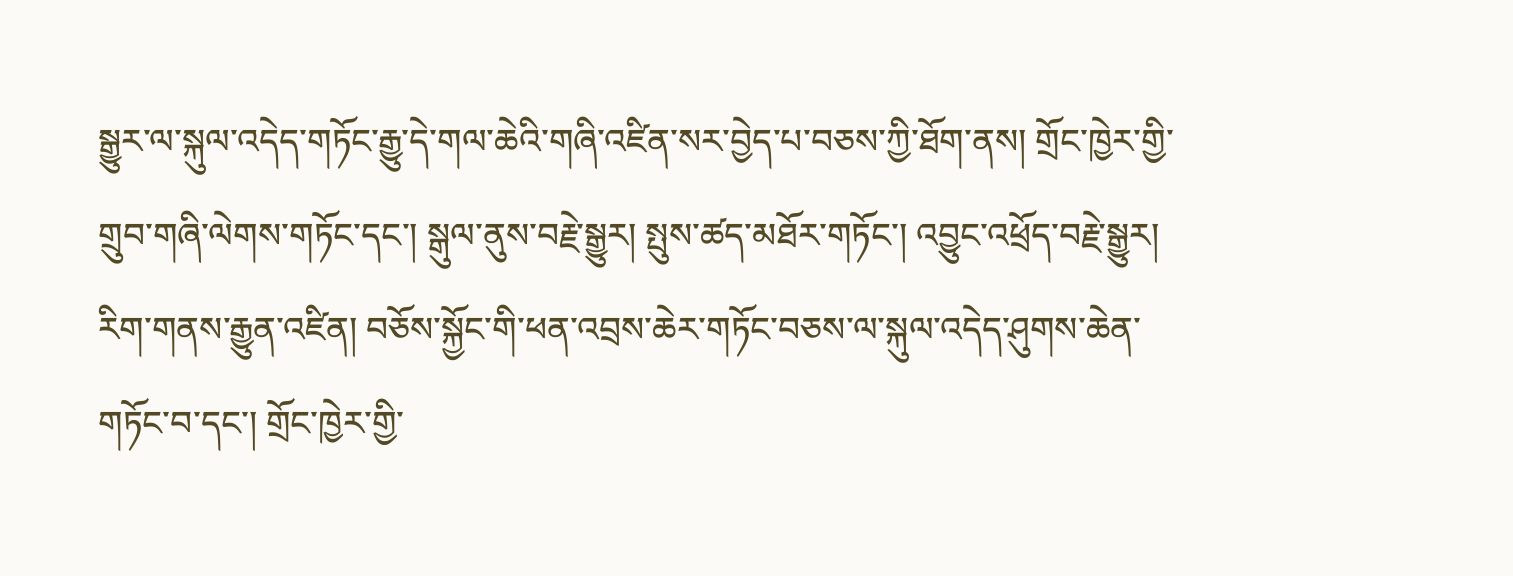སྒྱུར་ལ་སྐུལ་འདེད་གཏོང་རྒྱུ་དེ་གལ་ཆེའི་གཞི་འཛིན་སར་བྱེད་པ་བཅས་ཀྱི་ཐོག་ནས། གྲོང་ཁྱེར་གྱི་གྲུབ་གཞི་ལེགས་གཏོང་དང་། སྒུལ་ནུས་བརྗེ་སྒྱུར། སྤུས་ཚད་མཐོར་གཏོང་། འབྱུང་འཕྲོད་བརྗེ་སྒྱུར། རིག་གནས་རྒྱུན་འཛིན། བཅོས་སྐྱོང་གི་ཕན་འབྲས་ཆེར་གཏོང་བཅས་ལ་སྐུལ་འདེད་ཤུགས་ཆེན་གཏོང་བ་དང་། གྲོང་ཁྱེར་གྱི་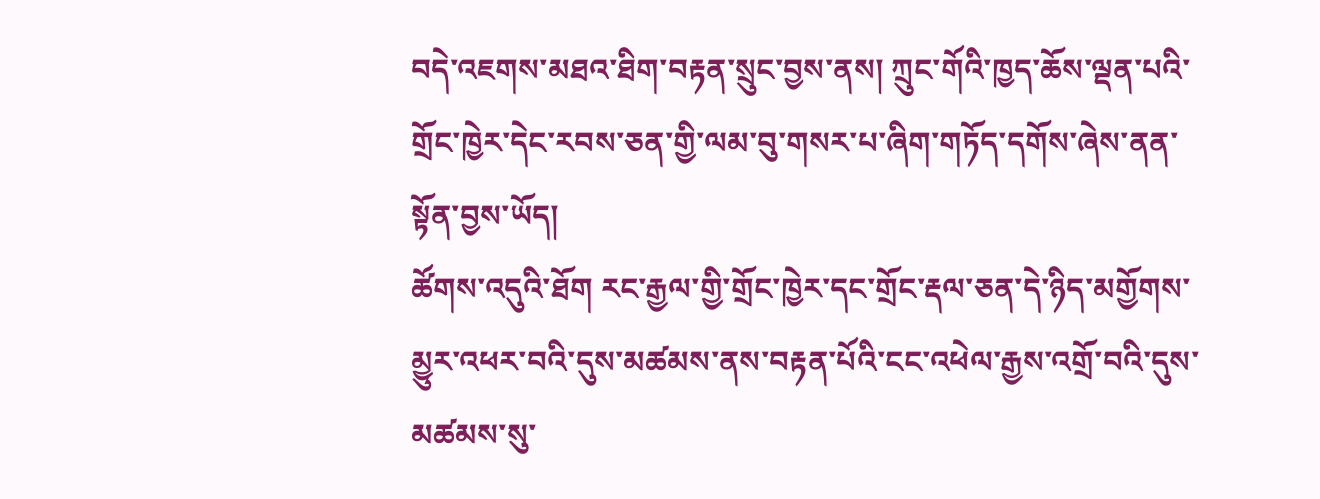བདེ་འཇགས་མཐའ་ཐིག་བརྟན་སྲུང་བྱས་ནས། ཀྲུང་གོའི་ཁྱད་ཆོས་ལྡན་པའི་གྲོང་ཁྱེར་དེང་རབས་ཅན་གྱི་ལམ་བུ་གསར་པ་ཞིག་གཏོད་དགོས་ཞེས་ནན་སྟོན་བྱས་ཡོད།
ཚོགས་འདུའི་ཐོག རང་རྒྱལ་གྱི་གྲོང་ཁྱེར་དང་གྲོང་རྡལ་ཅན་དེ་ཉིད་མགྱོགས་མྱུར་འཕར་བའི་དུས་མཚམས་ནས་བརྟན་པོའི་ངང་འཕེལ་རྒྱས་འགྲོ་བའི་དུས་མཚམས་སུ་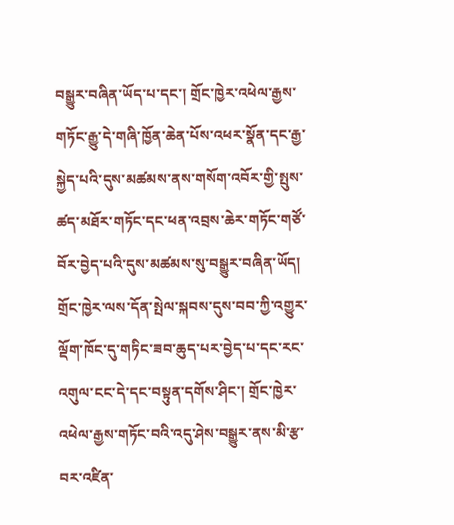བསྒྱུར་བཞིན་ཡོད་པ་དང་། གྲོང་ཁྱེར་འཕེལ་རྒྱས་གཏོང་རྒྱུ་དེ་གཞི་ཁྱོན་ཆེན་པོས་འཕར་སྣོན་དང་རྒྱ་སྐྱེད་པའི་དུས་མཚམས་ནས་གསོག་འབོར་གྱི་སྤུས་ཚད་མཐོར་གཏོང་དང་ཕན་འབྲས་ཆེར་གཏོང་གཙོ་བོར་བྱེད་པའི་དུས་མཚམས་སུ་བསྒྱུར་བཞིན་ཡོད། གྲོང་ཁྱེར་ལས་དོན་སྤེལ་སྐབས་དུས་བབ་ཀྱི་འགྱུར་ལྡོག་ཁོང་དུ་གཏིང་ཟབ་ཆུད་པར་བྱེད་པ་དང་རང་འགུལ་ངང་དེ་དང་བསྟུན་དགོས་ཤིང་། གྲོང་ཁྱེར་འཕེལ་རྒྱས་གཏོང་བའི་འདུ་ཤེས་བསྒྱུར་ནས་མི་རྩ་བར་འཛིན་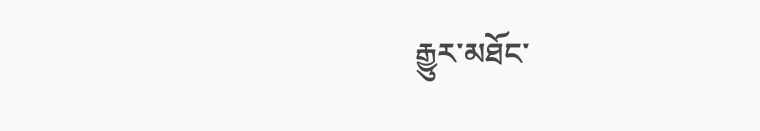རྒྱུར་མཐོང་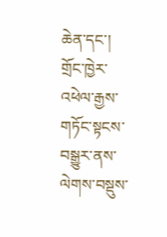ཆེན་དང་། གྲོང་ཁྱེར་འཕེལ་རྒྱས་གཏོང་སྟངས་བསྒྱུར་ནས་ལེགས་བསྡུས་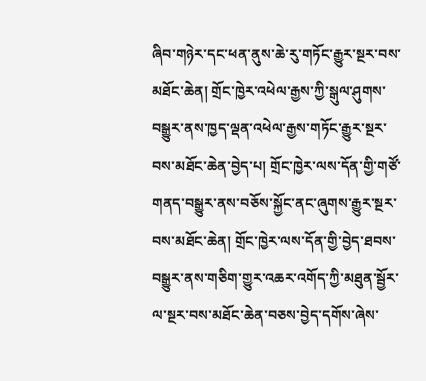ཞིབ་གཉེར་དང་ཕན་ནུས་ཆེ་རུ་གཏོང་རྒྱུར་སྔར་བས་མཐོང་ཆེན། གྲོང་ཁྱེར་འཕེལ་རྒྱས་ཀྱི་སྒུལ་ཤུགས་བསྒྱུར་ནས་ཁྱད་ལྡན་འཕེལ་རྒྱས་གཏོང་རྒྱུར་སྔར་བས་མཐོང་ཆེན་བྱེད་པ། གྲོང་ཁྱེར་ལས་དོན་གྱི་གཙོ་གནད་བསྒྱུར་ནས་བཅོས་སྐྱོང་ནང་ཞུགས་རྒྱུར་སྔར་བས་མཐོང་ཆེན། གྲོང་ཁྱེར་ལས་དོན་གྱི་བྱེད་ཐབས་བསྒྱུར་ནས་གཅིག་གྱུར་འཆར་འགོད་ཀྱི་མཐུན་སྦྱོར་ལ་སྔར་བས་མཐོང་ཆེན་བཅས་བྱེད་དགོས་ཞེས་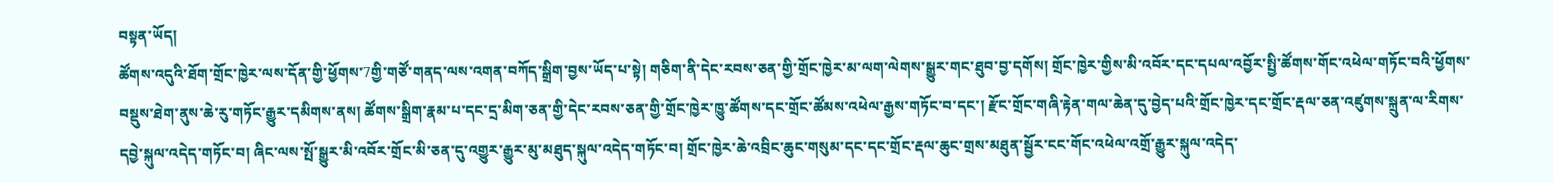བསྟན་ཡོད།
ཚོགས་འདུའི་ཐོག་གྲོང་ཁྱེར་ལས་དོན་གྱི་ཕྱོགས་7གྱི་གཙོ་གནད་ལས་འགན་བཀོད་སྒྲིག་བྱས་ཡོད་པ་སྟེ། གཅིག་ནི་དེང་རབས་ཅན་གྱི་གྲོང་ཁྱེར་མ་ལག་ལེགས་སྒྱུར་གང་ཐུབ་བྱ་དགོས། གྲོང་ཁྱེར་གྱིས་མི་འབོར་དང་དཔལ་འབྱོར་སྤྱི་ཚོགས་གོང་འཕེལ་གཏོང་བའི་ཕྱོགས་བསྡུས་ཐེག་ནུས་ཆེ་རུ་གཏོང་རྒྱུར་དམིགས་ནས། ཚོགས་སྒྲིག་རྣམ་པ་དང་དྲ་མིག་ཅན་གྱི་དེང་རབས་ཅན་གྱི་གྲོང་ཁྱེར་ཁྱུ་ཚོགས་དང་གྲོང་ཚོམས་འཕེལ་རྒྱས་གཏོང་བ་དང་། རྫོང་གྲོང་གཞི་རྟེན་གལ་ཆེན་དུ་བྱེད་པའི་གྲོང་ཁྱེར་དང་གྲོང་རྡལ་ཅན་འཛུགས་སྐྲུན་ལ་རིགས་དབྱེ་སྐུལ་འདེད་གཏོང་བ། ཞིང་ལས་སྤོ་སྒྱུར་མི་འབོར་གྲོང་མི་ཅན་དུ་འགྱུར་རྒྱུར་མུ་མཐུད་སྐུལ་འདེད་གཏོང་བ། གྲོང་ཁྱེར་ཆེ་འབྲིང་ཆུང་གསུམ་དང་དང་གྲོང་རྡལ་ཆུང་གྲས་མཐུན་སྦྱོར་ངང་གོང་འཕེལ་འགྲོ་རྒྱུར་སྐུལ་འདེད་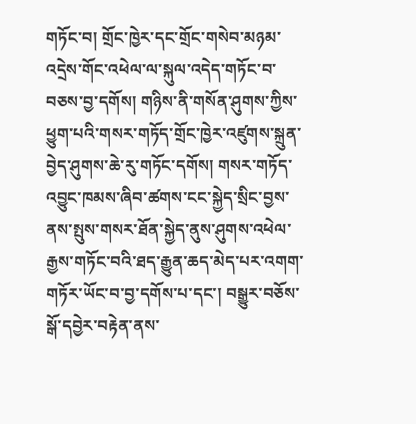གཏོང་བ། གྲོང་ཁྱེར་དང་གྲོང་གསེབ་མཉམ་འདྲེས་གོང་འཕེལ་ལ་སྐུལ་འདེད་གཏོང་བ་བཅས་བྱ་དགོས། གཉིས་ནི་གསོན་ཤུགས་ཀྱིས་ཕྱུག་པའི་གསར་གཏོད་གྲོང་ཁྱེར་འཛུགས་སྐྲུན་བྱེད་ཤུགས་ཆེ་རུ་གཏོང་དགོས། གསར་གཏོད་འབྱུང་ཁམས་ཞིབ་ཚགས་ངང་སྐྱེད་སྲིང་བྱས་ནས་སྤུས་གསར་ཐོན་སྐྱེད་ནུས་ཤུགས་འཕེལ་རྒྱས་གཏོང་བའི་ཐད་རྒྱུན་ཆད་མེད་པར་འགག་གཏོར་ཡོང་བ་བྱ་དགོས་པ་དང་། བསྒྱུར་བཅོས་སྒོ་དབྱེར་བརྟེན་ནས་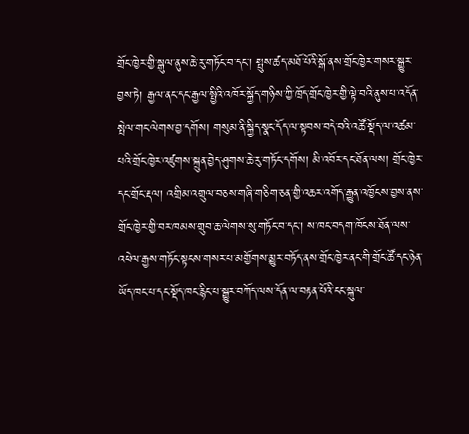གྲོང་ཁྱེར་གྱི་སྒུལ་ནུས་ཆེ་རུ་གཏོང་བ་དང་། སྤུས་ཚད་མཐོ་པོའི་སྒོ་ནས་གྲོང་ཁྱེར་གསར་སྒྱུར་བྱས་ཏེ། རྒྱལ་ནང་དང་རྒྱལ་སྤྱིའི་འཁོར་སྐྱོད་གཉིས་ཀྱི་ཁྲོད་གྲོང་ཁྱེར་གྱི་ལྟེ་བའི་ནུས་པ་འདོན་སྤེལ་གང་ལེགས་བྱ་དགོས། གསུམ་ནི་སྐྱིད་སྣང་དོད་ལ་སྟབས་བདེ་བའི་འཚོ་སྡོད་ལ་འཚམ་པའི་གྲོང་ཁྱེར་འཛུགས་སྐྲུན་བྱེད་ཤུགས་ཆེ་རུ་གཏོང་དགོས། མི་འབོར་དང་ཐོན་ལས། གྲོང་ཁྱེར་དང་གྲོང་རྡལ། འགྲིམ་འགྲུལ་བཅས་གཞི་གཅིག་ཅན་གྱི་འཆར་འགོད་རྒྱུན་འཁྱོངས་བྱས་ནས་གྲོང་ཁྱེར་གྱི་བར་ཁམས་གྲུབ་ཆ་ལེགས་སུ་གཏོང་བ་དང་། ས་ཁང་བདག་ཁོངས་ཐོན་ལས་འཕེལ་རྒྱས་གཏོང་སྟངས་གསར་པ་མགྱོགས་མྱུར་བཏོད་ནས་གྲོང་ཁྱེར་ནང་གི་གྲོང་ཚོ་དང་ཉེན་ཡོད་ཁང་པ་དང་སྡོད་ཁང་རྙིང་པ་སྒྱུར་བཀོད་ལས་དོན་ལ་བརྟན་པོའི་ངང་སྐུལ་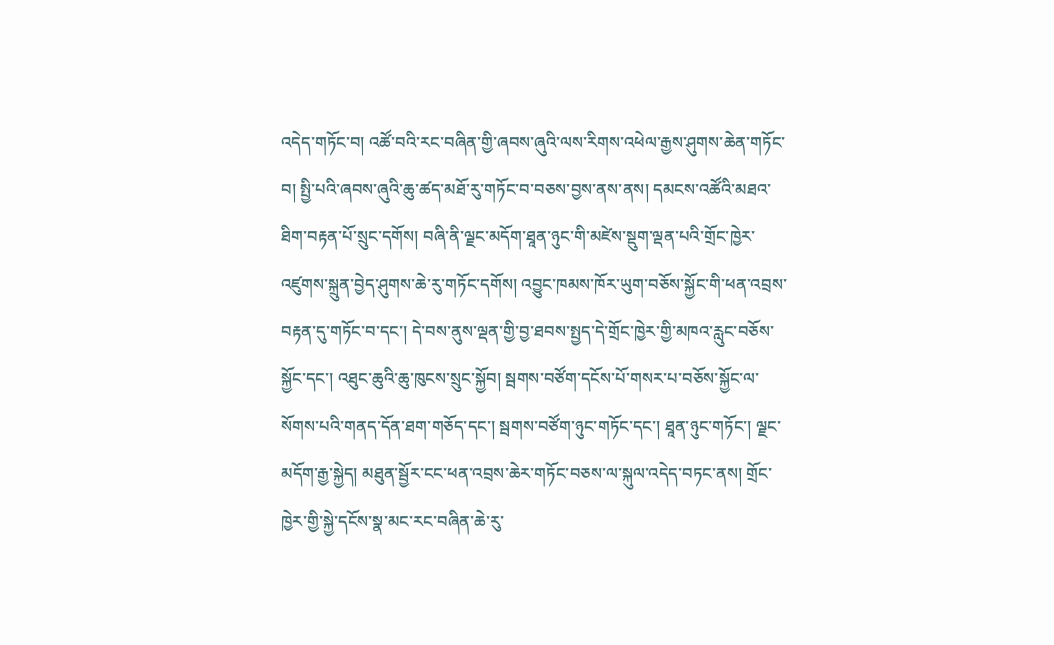འདེད་གཏོང་བ། འཚོ་བའི་རང་བཞིན་གྱི་ཞབས་ཞུའི་ལས་རིགས་འཕེལ་རྒྱས་ཤུགས་ཆེན་གཏོང་བ། སྤྱི་པའི་ཞབས་ཞུའི་ཆུ་ཚད་མཐོ་རུ་གཏོང་བ་བཅས་བྱས་ནས་ནས། དམངས་འཚོའི་མཐའ་ཐིག་བརྟན་པོ་སྲུང་དགོས། བཞི་ནི་ལྗང་མདོག་ཐཱན་ཉུང་གི་མཛེས་སྡུག་ལྡན་པའི་གྲོང་ཁྱེར་འཛུགས་སྐྲུན་བྱེད་ཤུགས་ཆེ་རུ་གཏོང་དགོས། འབྱུང་ཁམས་ཁོར་ཡུག་བཅོས་སྐྱོང་གི་ཕན་འབྲས་བརྟན་དུ་གཏོང་བ་དང་། དེ་བས་ནུས་ལྡན་གྱི་བྱ་ཐབས་སྤྱད་དེ་གྲོང་ཁྱེར་གྱི་མཁའ་རླུང་བཅོས་སྐྱོང་དང་། འཐུང་ཆུའི་ཆུ་ཁུངས་སྲུང་སྐྱོབ། སྦགས་བཙོག་དངོས་པོ་གསར་པ་བཅོས་སྐྱོང་ལ་སོགས་པའི་གནད་དོན་ཐག་གཅོད་དང་། སྦགས་བཙོག་ཉུང་གཏོང་དང་། ཐཱན་ཉུང་གཏོང་། ལྗང་མདོག་རྒྱ་སྐྱེད། མཐུན་སྦྱོར་ངང་ཕན་འབྲས་ཆེར་གཏོང་བཅས་ལ་སྐུལ་འདེད་བཏང་ནས། གྲོང་ཁྱེར་གྱི་སྐྱེ་དངོས་སྣ་མང་རང་བཞིན་ཆེ་རུ་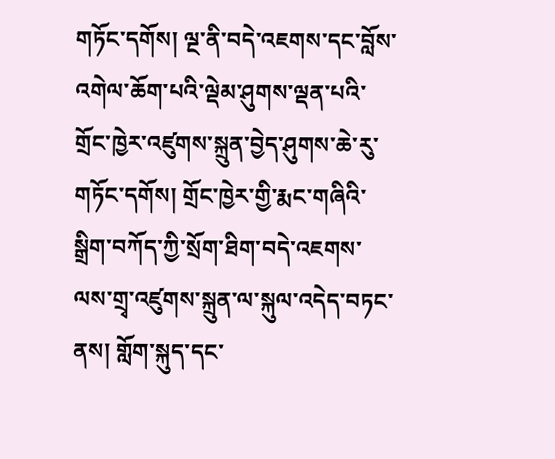གཏོང་དགོས། ལྔ་ནི་བདེ་འཇགས་དང་བློས་འགེལ་ཆོག་པའི་ལྡེམ་ཤུགས་ལྡན་པའི་གྲོང་ཁྱེར་འཛུགས་སྐྲུན་བྱེད་ཤུགས་ཆེ་རུ་གཏོང་དགོས། གྲོང་ཁྱེར་གྱི་རྨང་གཞིའི་སྒྲིག་བཀོད་ཀྱི་སྲོག་ཐིག་བདེ་འཇགས་ལས་གྲྭ་འཛུགས་སྐྲུན་ལ་སྐུལ་འདེད་བཏང་ནས། གློག་སྐུད་དང་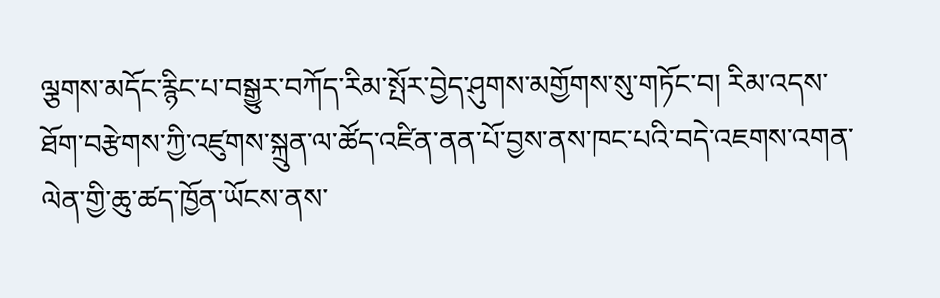ལྕགས་མདོང་རྙིང་པ་བསྒྱུར་བཀོད་རིམ་སྤོར་བྱེད་ཤུགས་མགྱོགས་སུ་གཏོང་བ། རིམ་འདས་ཐོག་བརྩེགས་ཀྱི་འཛུགས་སྐྲུན་ལ་ཚོད་འཛིན་ནན་པོ་བྱས་ནས་ཁང་པའི་བདེ་འཇགས་འགན་ལེན་གྱི་ཆུ་ཚད་ཁྱོན་ཡོངས་ནས་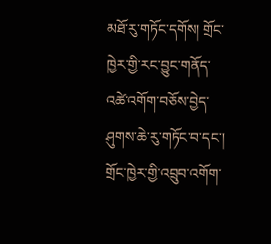མཐོ་རུ་གཏོང་དགོས། གྲོང་ཁྱེར་གྱི་རང་བྱུང་གནོད་འཚེ་འགོག་བཅོས་བྱེད་ཤུགས་ཆེ་རུ་གཏོང་བ་དང་། གྲོང་ཁྱེར་གྱི་འབྲུབ་འགོག་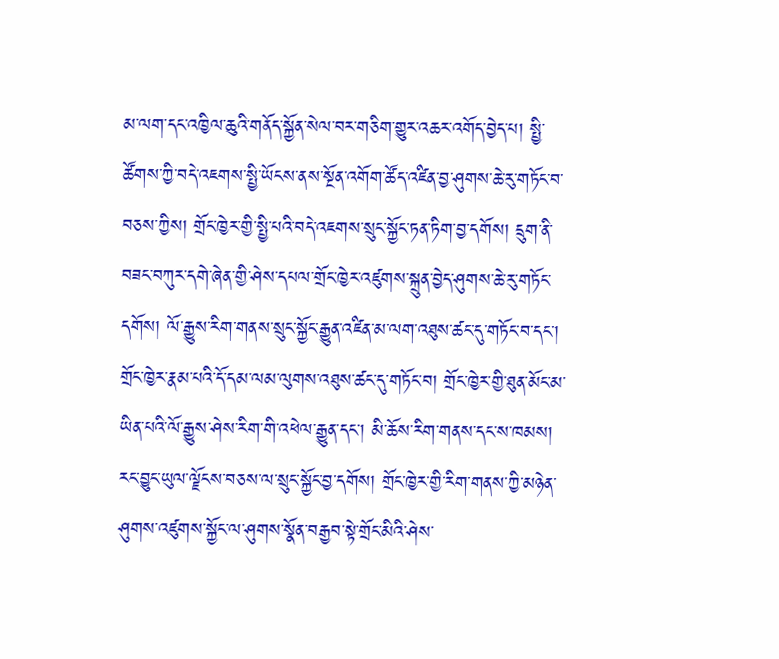མ་ལག་དང་འཁྱིལ་ཆུའི་གནོད་སྐྱོན་སེལ་བར་གཅིག་གྱུར་འཆར་འགོད་བྱེད་པ། སྤྱི་ཚོགས་ཀྱི་བདེ་འཇགས་སྤྱི་ཡོངས་ནས་སྔོན་འགོག་ཚོད་འཛིན་བྱ་ཤུགས་ཆེ་རུ་གཏོང་བ་བཅས་ཀྱིས། གྲོང་ཁྱེར་གྱི་སྤྱི་པའི་བདེ་འཇགས་སྲུང་སྐྱོང་ཏན་ཏིག་བྱ་དགོས། དྲུག་ནི་བཟང་བཀུར་དགེ་ཞེན་གྱི་ཤེས་དཔལ་གྲོང་ཁྱེར་འཛུགས་སྐྲུན་བྱེད་ཤུགས་ཆེ་རུ་གཏོང་དགོས། ལོ་རྒྱུས་རིག་གནས་སྲུང་སྐྱོང་རྒྱུན་འཛིན་མ་ལག་འཐུས་ཚང་དུ་གཏོང་བ་དང་། གྲོང་ཁྱེར་རྣམ་པའི་དོ་དམ་ལམ་ལུགས་འཐུས་ཚང་དུ་གཏོང་བ། གྲོང་ཁྱེར་གྱི་ཐུན་མོང་མ་ཡིན་པའི་ལོ་རྒྱུས་ཤེས་རིག་གི་འཕེལ་རྒྱུན་དང་། མི་ཆོས་རིག་གནས་དང་ས་ཁམས། རང་བྱུང་ཡུལ་ལྗོངས་བཅས་ལ་སྲུང་སྐྱོང་བྱ་དགོས། གྲོང་ཁྱེར་གྱི་རིག་གནས་ཀྱི་མཉེན་ཤུགས་འཛུགས་སྐྱོང་ལ་ཤུགས་སྣོན་བརྒྱབ་སྟེ་གྲོང་མིའི་ཤེས་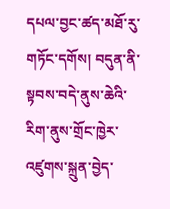དཔལ་བྱང་ཚད་མཐོ་རུ་གཏོང་དགོས། བདུན་ནི་སྟབས་བདེ་ནུས་ཆེའི་རིག་ནུས་གྲོང་ཁྱེར་འཛུགས་སྐྲུན་བྱེད་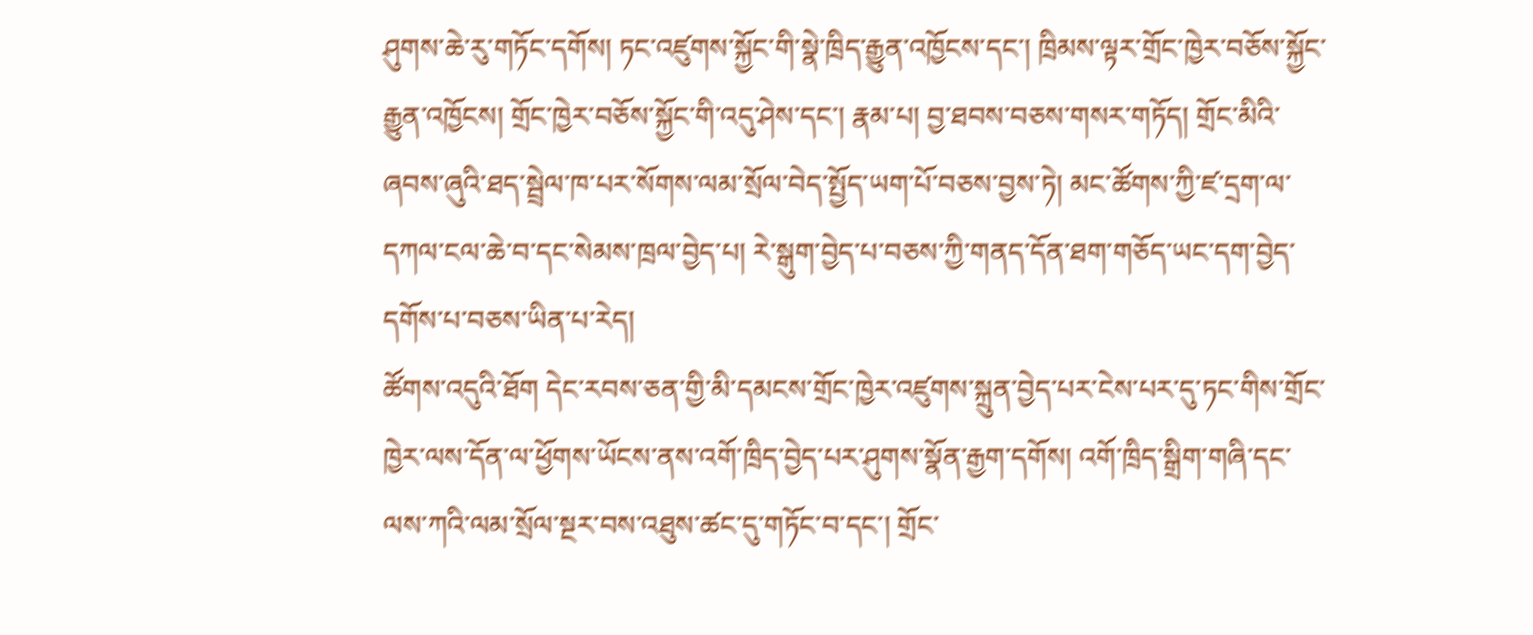ཤུགས་ཆེ་རུ་གཏོང་དགོས། ཏང་འཛུགས་སྐྱོང་གི་སྣེ་ཁྲིད་རྒྱུན་འཁྱོངས་དང་། ཁྲིམས་ལྟར་གྲོང་ཁྱེར་བཅོས་སྐྱོང་རྒྱུན་འཁྱོངས། གྲོང་ཁྱེར་བཅོས་སྐྱོང་གི་འདུ་ཤེས་དང་། རྣམ་པ། བྱ་ཐབས་བཅས་གསར་གཏོད། གྲོང་མིའི་ཞབས་ཞུའི་ཐད་སྦྲེལ་ཁ་པར་སོགས་ལམ་སྲོལ་བེད་སྤྱོད་ཡག་པོ་བཅས་བྱས་ཏེ། མང་ཚོགས་ཀྱི་ཛ་དྲག་ལ་དཀལ་ངལ་ཆེ་བ་དང་སེམས་ཁྲལ་བྱེད་པ། རེ་སྒུག་བྱེད་པ་བཅས་ཀྱི་གནད་དོན་ཐག་གཅོད་ཡང་དག་བྱེད་དགོས་པ་བཅས་ཡིན་པ་རེད།
ཚོགས་འདུའི་ཐོག དེང་རབས་ཅན་གྱི་མི་དམངས་གྲོང་ཁྱེར་འཛུགས་སྐྲུན་བྱེད་པར་ངེས་པར་དུ་ཏང་གིས་གྲོང་ཁྱེར་ལས་དོན་ལ་ཕྱོགས་ཡོངས་ནས་འགོ་ཁྲིད་བྱེད་པར་ཤུགས་སྣོན་རྒྱག་དགོས། འགོ་ཁྲིད་སྒྲིག་གཞི་དང་ལས་ཀའི་ལམ་སྲོལ་སྔར་བས་འཐུས་ཚང་དུ་གཏོང་བ་དང་། གྲོང་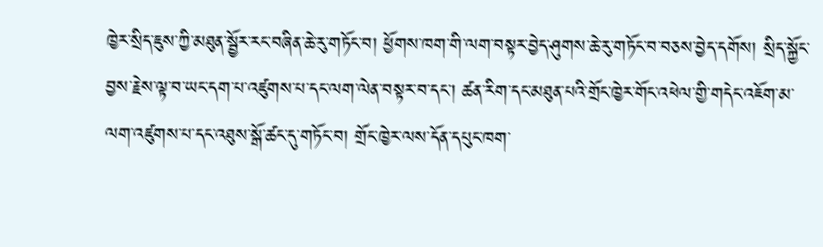ཁྱེར་སྲིད་ཇུས་ཀྱི་མཐུན་སྦྱོར་རང་བཞིན་ཆེ་རུ་གཏོང་བ། ཕྱོགས་ཁག་གི་ལག་བསྟར་བྱེད་ཤུགས་ཆེ་རུ་གཏོང་བ་བཅས་བྱེད་དགོས། སྲིད་སྐྱོང་བྱས་རྗེས་ལྟ་བ་ཡང་དག་པ་འཛུགས་པ་དང་ལག་ལེན་བསྟར་བ་དང་། ཚན་རིག་དང་མཐུན་པའི་གྲོང་ཁྱེར་གོང་འཕེལ་གྱི་གདེང་འཇོག་མ་ལག་འཛུགས་པ་དང་འཐུས་སྒོ་ཚང་དུ་གཏོང་བ། གྲོང་ཁྱེར་ལས་དོན་དཔུང་ཁག་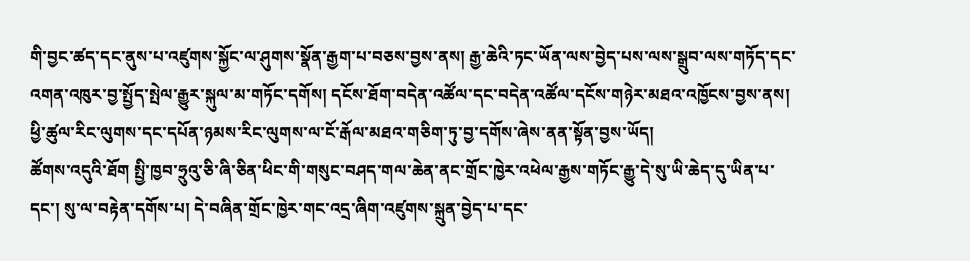གི་བྱང་ཚད་དང་ནུས་པ་འཛུགས་སྐྱོང་ལ་ཤུགས་སྣོན་རྒྱག་པ་བཅས་བྱས་ནས། རྒྱ་ཆེའི་ཏང་ཡོན་ལས་བྱེད་པས་ལས་སྒྲུབ་ལས་གཏོད་དང་འགན་འཁུར་བྱ་སྤྱོད་སྤེལ་རྒྱུར་སྐུལ་མ་གཏོང་དགོས། དངོས་ཐོག་བདེན་འཚོལ་དང་བདེན་འཚོལ་དངོས་གཉེར་མཐའ་འཁྱོངས་བྱས་ནས། ཕྱི་ཚུལ་རིང་ལུགས་དང་དཔོན་ཉམས་རིང་ལུགས་ལ་ངོ་རྒོལ་མཐའ་གཅིག་ཏུ་བྱ་དགོས་ཞེས་ནན་སྟོན་བྱས་ཡོད།
ཚོགས་འདུའི་ཐོག སྤྱི་ཁྱབ་ཧྲུའུ་ཅི་ཞི་ཅིན་ཕིང་གི་གསུང་བཤད་གལ་ཆེན་ནང་གྲོང་ཁྱེར་འཕེལ་རྒྱས་གཏོང་རྒྱུ་དེ་སུ་ཡི་ཆེད་དུ་ཡིན་པ་དང་། སུ་ལ་བརྟེན་དགོས་པ། དེ་བཞིན་གྲོང་ཁྱེར་གང་འདྲ་ཞིག་འཛུགས་སྐྲུན་བྱེད་པ་དང་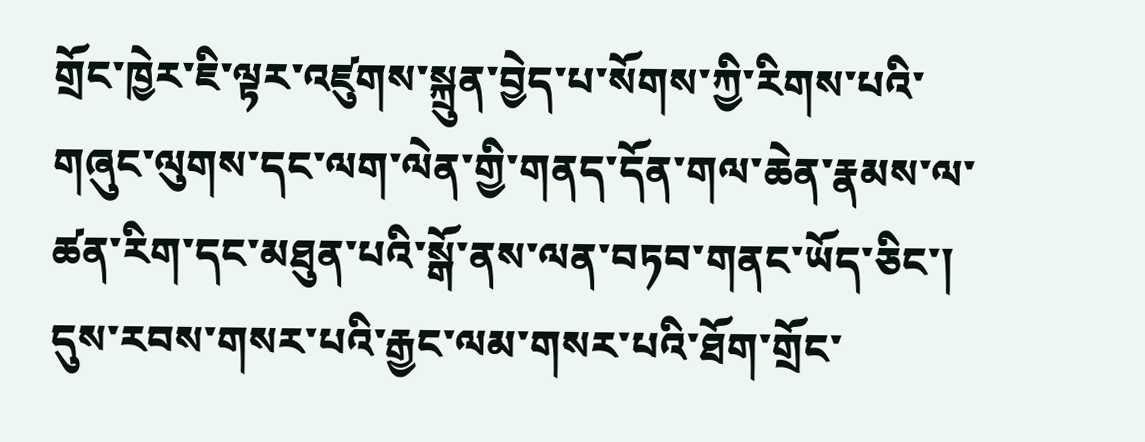གྲོང་ཁྱེར་ཇི་ལྟར་འཛུགས་སྐྲུན་བྱེད་པ་སོགས་ཀྱི་རིགས་པའི་གཞུང་ལུགས་དང་ལག་ལེན་གྱི་གནད་དོན་གལ་ཆེན་རྣམས་ལ་ཚན་རིག་དང་མཐུན་པའི་སྒོ་ནས་ལན་བཏབ་གནང་ཡོད་ཅིང་། དུས་རབས་གསར་པའི་རྒྱང་ལམ་གསར་པའི་ཐོག་གྲོང་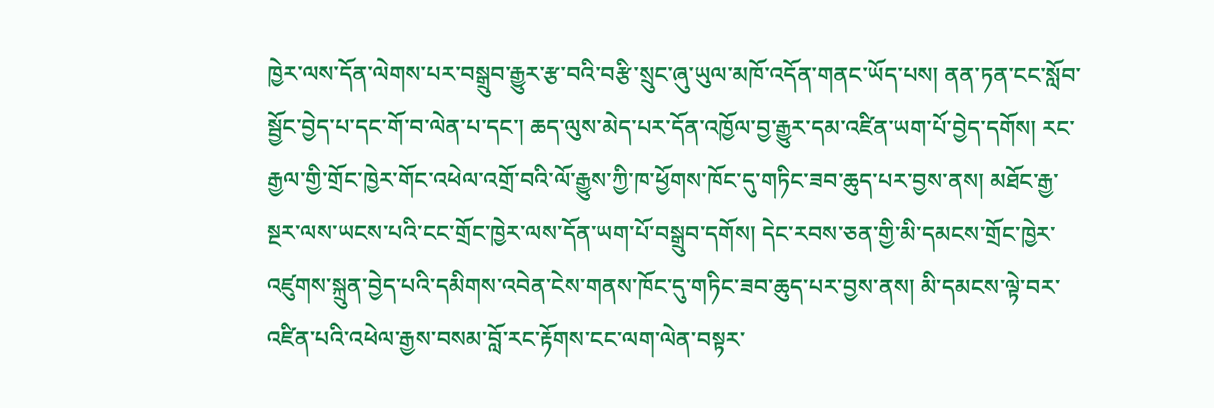ཁྱེར་ལས་དོན་ལེགས་པར་བསྒྲུབ་རྒྱུར་རྩ་བའི་བརྩི་སྲུང་ཞུ་ཡུལ་མཁོ་འདོན་གནང་ཡོད་པས། ནན་ཏན་ངང་སློབ་སྦྱོང་བྱེད་པ་དང་གོ་བ་ལེན་པ་དང་། ཆད་ལུས་མེད་པར་དོན་འཁྱོལ་བྱ་རྒྱུར་དམ་འཛིན་ཡག་པོ་བྱེད་དགོས། རང་རྒྱལ་གྱི་གྲོང་ཁྱེར་གོང་འཕེལ་འགྲོ་བའི་ལོ་རྒྱུས་ཀྱི་ཁ་ཕྱོགས་ཁོང་དུ་གཏིང་ཟབ་ཆུད་པར་བྱས་ནས། མཐོང་རྒྱ་སྔར་ལས་ཡངས་པའི་ངང་གྲོང་ཁྱེར་ལས་དོན་ཡག་པོ་བསྒྲུབ་དགོས། དེང་རབས་ཅན་གྱི་མི་དམངས་གྲོང་ཁྱེར་འཛུགས་སྐྲུན་བྱེད་པའི་དམིགས་འབེན་ངེས་གནས་ཁོང་དུ་གཏིང་ཟབ་ཆུད་པར་བྱས་ནས། མི་དམངས་ལྟེ་བར་འཛིན་པའི་འཕེལ་རྒྱས་བསམ་བློ་རང་རྟོགས་ངང་ལག་ལེན་བསྟར་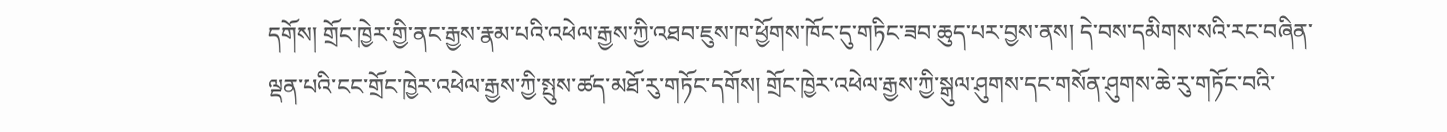དགོས། གྲོང་ཁྱེར་གྱི་ནང་རྒྱས་རྣམ་པའི་འཕེལ་རྒྱས་ཀྱི་འཐབ་ཇུས་ཁ་ཕྱོགས་ཁོང་དུ་གཏིང་ཟབ་ཆུད་པར་བྱས་ནས། དེ་བས་དམིགས་སའི་རང་བཞིན་ལྡན་པའི་ངང་གྲོང་ཁྱེར་འཕེལ་རྒྱས་ཀྱི་སྤུས་ཚད་མཐོ་རུ་གཏོང་དགོས། གྲོང་ཁྱེར་འཕེལ་རྒྱས་ཀྱི་སྒུལ་ཤུགས་དང་གསོན་ཤུགས་ཆེ་རུ་གཏོང་བའི་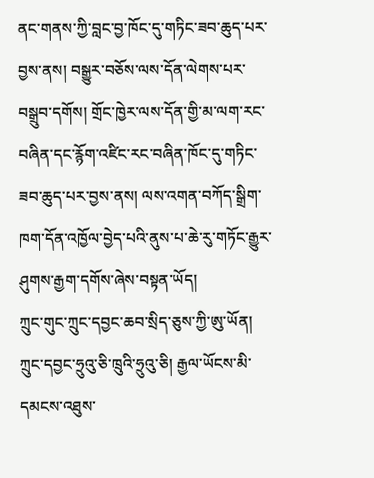ནང་གནས་ཀྱི་བླང་བྱ་ཁོང་དུ་གཏིང་ཟབ་ཆུད་པར་བྱས་ནས། བསྒྱུར་བཅོས་ལས་དོན་ལེགས་པར་བསྒྲུབ་དགོས། གྲོང་ཁྱེར་ལས་དོན་གྱི་མ་ལག་རང་བཞིན་དང་རྙོག་འཛིང་རང་བཞིན་ཁོང་དུ་གཏིང་ཟབ་ཆུད་པར་བྱས་ནས། ལས་འགན་བཀོད་སྒྲིག་ཁག་དོན་འཁྱོལ་བྱེད་པའི་ནུས་པ་ཆེ་རུ་གཏོང་རྒྱུར་ཤུགས་རྒྱག་དགོས་ཞེས་བསྟན་ཡོད།
ཀྲུང་གུང་ཀྲུང་དབྱང་ཆབ་སྲིད་ཅུས་ཀྱི་ཨུ་ཡོན། ཀྲུང་དབྱང་ཧྲུའུ་ཅི་ཁྲུའི་ཧྲུའུ་ཅི། རྒྱལ་ཡོངས་མི་དམངས་འཐུས་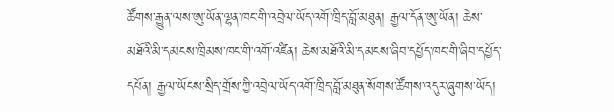ཚོགས་རྒྱུན་ལས་ཨུ་ཡོན་ལྷན་ཁང་གི་འབྲེལ་ཡོད་འགོ་ཁྲིད་བློ་མཐུན། རྒྱལ་དོན་ཨུ་ཡོན། ཆེས་མཐོའི་མི་དམངས་ཁྲིམས་ཁང་གི་འགོ་འཛིན། ཆེས་མཐོའི་མི་དམངས་ཞིབ་དཔྱོད་ཁང་གི་ཞིབ་དཔྱོད་དཔོན། རྒྱལ་ཡོངས་སྲིད་གྲོས་ཀྱི་འབྲེལ་ཡོད་འགོ་ཁྲིད་བློ་མཐུན་སོགས་ཚོགས་འདུར་ཞུགས་ཡོད།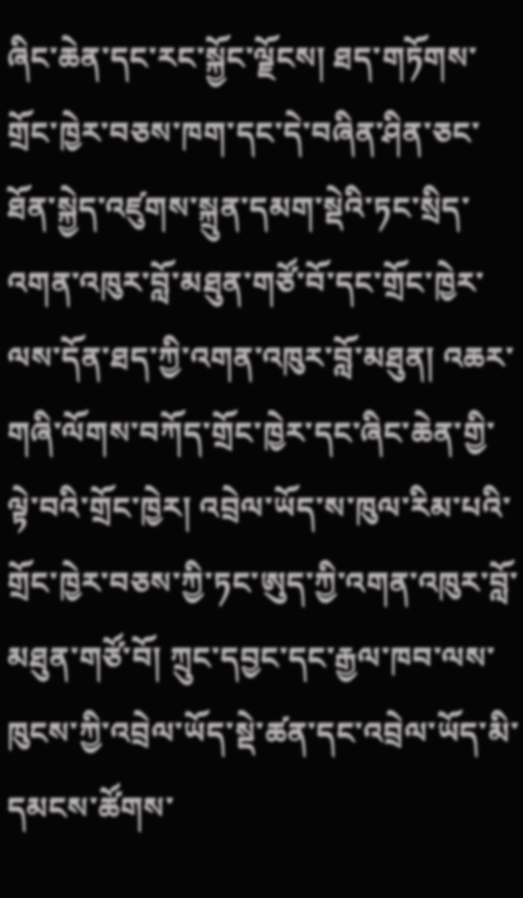ཞིང་ཆེན་དང་རང་སྐྱོང་ལྗོངས། ཐད་གཏོགས་གྲོང་ཁྱེར་བཅས་ཁག་དང་དེ་བཞིན་ཤིན་ཅང་ཐོན་སྐྱེད་འཛུགས་སྐྲུན་དམག་སྡེའི་ཏང་སྲིད་འགན་འཁུར་བློ་མཐུན་གཙོ་བོ་དང་གྲོང་ཁྱེར་ལས་དོན་ཐད་ཀྱི་འགན་འཁུར་བློ་མཐུན། འཆར་གཞི་ལོགས་བཀོད་གྲོང་ཁྱེར་དང་ཞིང་ཆེན་གྱི་ལྟེ་བའི་གྲོང་ཁྱེར། འབྲེལ་ཡོད་ས་ཁུལ་རིམ་པའི་གྲོང་ཁྱེར་བཅས་ཀྱི་ཏང་ཨུད་ཀྱི་འགན་འཁུར་བློ་མཐུན་གཙོ་བོ། ཀྲུང་དབྱང་དང་རྒྱལ་ཁབ་ལས་ཁུངས་ཀྱི་འབྲེལ་ཡོད་སྡེ་ཚན་དང་འབྲེལ་ཡོད་མི་དམངས་ཚོགས་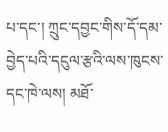པ་དང་། ཀྲུང་དབྱང་གིས་དོ་དམ་བྱེད་པའི་དངུལ་རྩའི་ལས་ཁུངས་དང་ཁེ་ལས། མཐོ་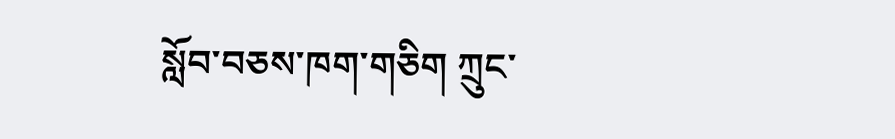སློབ་བཅས་ཁག་གཅིག ཀྲུང་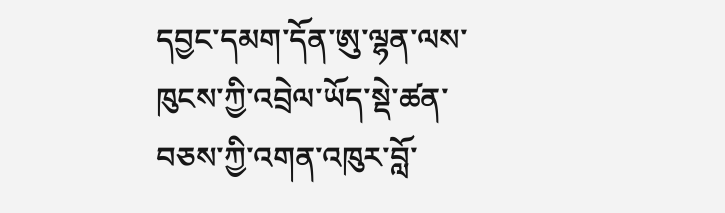དབྱང་དམག་དོན་ཨུ་ལྷན་ལས་ཁུངས་ཀྱི་འབྲེལ་ཡོད་སྡེ་ཚན་བཅས་ཀྱི་འགན་འཁུར་བློ་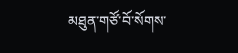མཐུན་གཙོ་བོ་སོགས་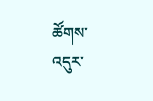ཚོགས་འདུར་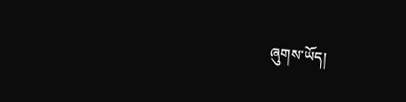ཞུགས་ཡོད།